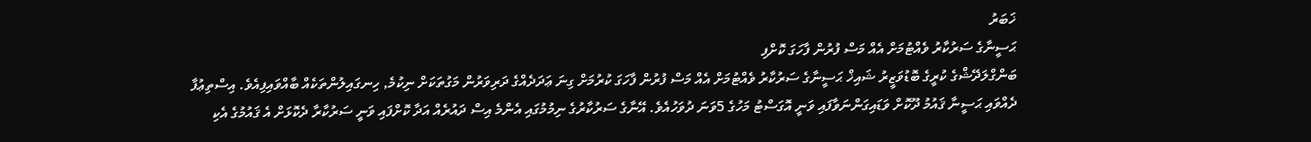ޚަބަރު
ޙަސީނާގެ ސަރުކާރު ވެއްޓުމަށް އެއް މަސް ފުރުން ފާހަގަ ކޮށްފި
ބަންގްލަދޭޝްގެ ކުރީގެ ބޮޑުވަޒީރު ޝައިޚް ޙަސީނާގެ ސަރުކާރު ވެއްޓުމަށް އެއް މަސް ފުރުން ފާހަގަ ކުރުމަށް ގިނަ ޢަދަދެއްގެ ދަރިވަރުން މަގުތަކަށް ނިކުމެ, ހިނގައިލުންތަކެއް ބާއްވައިފިއެވެ. އިސްތިޢުފާ ދެއްވައި ޙަސީނާ ޤައުމު ދޫކޮށް ވަޑައިގަންނަވާފައި ވަނީ އޮގަސްޓު މަހުގެ 5ވަނަ ދުވަހުއެވެ. އޭނާގެ ސަރުކާރުގެ ނިމުމުގައި އެންމެ އިސް ދައުރެއް އަދާ ކޮށްފައި ވަނީ ސަރުކާރާ ދެކޮޅަށް އެ ޤައުމުގެ އެކި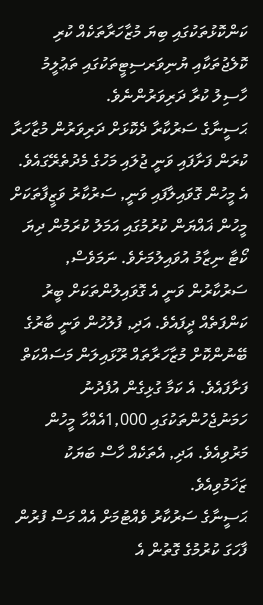ކަންކޮޅުތަކުގައި ބިޔަ މުޒާހަރާތަކެއް ކުރި ކޮލެޖުތަކާއި ޔުނިވަރސިޓީތަކުގައި ތަޢުލީމު ހާސިލު ކުރާ ދަރިވަރުންނެވެ.
ޙަސީނާގެ ސަރުކާރާ ދެކޮޅަށް ދަރިވަރުން މުޒާހަރާ ކުރަން ފަށާފައި ވަނީ ޖުލައި މަހުގެ މެދުތެރޭގައެވެ. އެ މީހުން ގޮވައިލާފައި ވަނީ, ސަރުކާރު ވަޒީފާތަކަށް މީހުން ޣައްޔަން ކުރުމުގައި އަމަލު ކުރަމުން ދިޔަ ކޯޓާ ނިޒާމު އުވައިލުމަށެވެ. ނަމަވެސް, ސަރުކާރުން ވަނީ އެ ގޮވައިލުންތަކަށް ބީރު ކަންފަތެއް ދީފައެވެ. އަދި, ފުލުހުން ވަނީ ބާރުގެ ބޭނުންކޮށް މުޒާހަރާތައް ރޫޅައިލަން މަސައްކަތް ފަށާފައެވެ. އެ ކަމާ ގުޅިގެން އުފެދުނު ހަމަނުޖެހުންތަކުގައި 1,000އެއްހާ މީހުން މަރުވިއެވެ. އަދި, އެތަކެއް ހާސް ބަޔަކު ޒަޚަމުވިއެވެ.
ޙަސީނާގެ ސަރުކާރު ވެއްޓުމަށް އެއް މަސް ފުރުން ފާހަގަ ކުރުމުގެ ގޮތުން އެ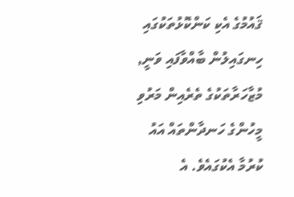ޤައުމުގެ އެކި ކަންކޮޅުތަކުގައި ހިނގައިލުން ބާއްވާފައި ވަނީ, މުޒާހަރާތަކުގެ ތެރެއިން މަރުވި މީހުންގެ ހަނދާންތައް އައު ކުރުމާ އެކުގައެވެ. އެ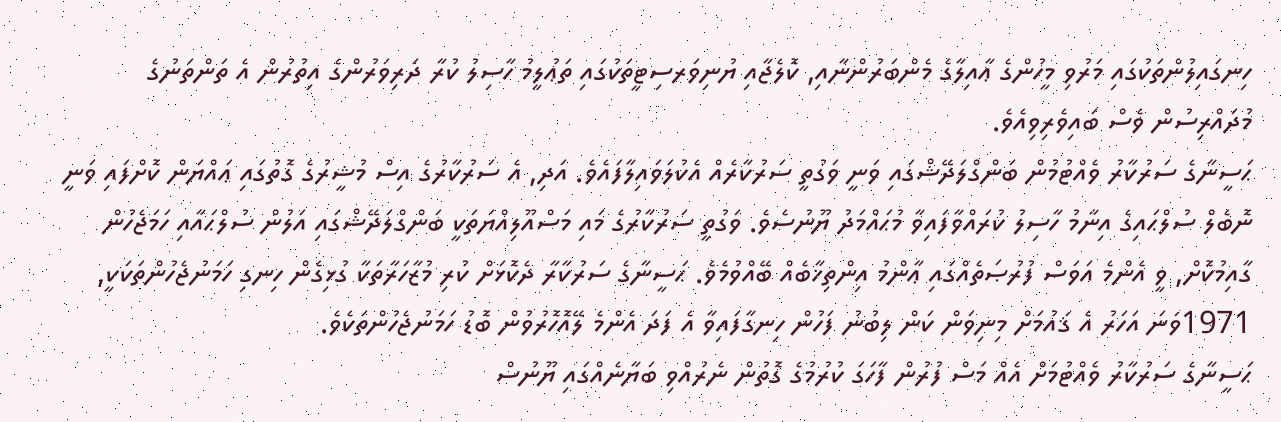ހިނގައިލުންތަކުގައި މަރުވި މީހުންގެ ޢާއިލާގެ މެންބަރުންނާއި, ކޮލެޖާއި ޔުނިވަރސިޓީތަކުގައި ތަޢުލީމު ހާސިލު ކުރާ ދަރިވަރުންގެ އިތުރުން އެ ތަންތަނުގެ މުދައްރިސުން ވެސް ބައިވެރިވިއެވެ.
ޙަސީނާގެ ސަރުކާރު ވެއްޓުމުން ބަންގްލަދޭޝްގައި ވަނީ ވަގުތީ ސަރުކާރެއް އެކުލަވައިލާފައެވެ. އަދި, އެ ސަރުކާރުގެ އިސް މުޝީރުގެ ގޮތުގައި ޢައްޔަން ކޮށްފައި ވަނީ ނޮބެލް ސުލްޙައިގެ އިނާމު ހާސިލު ކުރައްވާފައިވާ މުޙައްމަދު ޔޫނުސެވެ. ވަގުތީ ސަރުކާރުގެ މައި މަސްއޫލިއްޔަތަކީ ބަންގްލަދޭޝްގައި އަލުން ސުލްޙައާއި ހަމަޖެހުން ގާއިމުކޮށް, ވީ އެންމެ އަވަސް ފުރުޞަތެއްގައި ޢާންމު އިންތިޚާބެއް ބޭއްވުމެވެ. ޙަސީނާގެ ސަރުކާރާ ދެކޮޅަށް ކުރި މުޒާހަރާތަކާ ގުޅިގެން ހިނގި ހަމަނުޖެހުންތަކަކީ, 1971ވަނަ އަހަރު އެ ޤައުމަށް މިނިވަން ކަން ލިބުނު ފަހުން ހިނގާފައިވާ އެ ފަދަ އެންމެ ލޭއޮހޮރުވުން ބޮޑު ހަމަނުޖެހުންތަކެވެ.
ޙަސީނާގެ ސަރުކާރު ވެއްޓުމަށް އެއް މަސް ފުރުން ފާހަގަ ކުރުމުގެ ގޮތުން ނެރުއްވި ބަޔާނެއްގައި ޔޫނުސް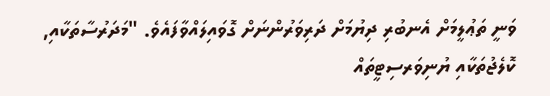ވަނީ ތަޢުލީމަށް އެނބުރި ދިޔުމަށް ދަރިވަރުންނަށް ގޮވައިލައްވާފައެވެ. "މަދަރުސާތަކާއި, ކޮލެޖުތަކާއި ޔުނިވަރސިޓީތައް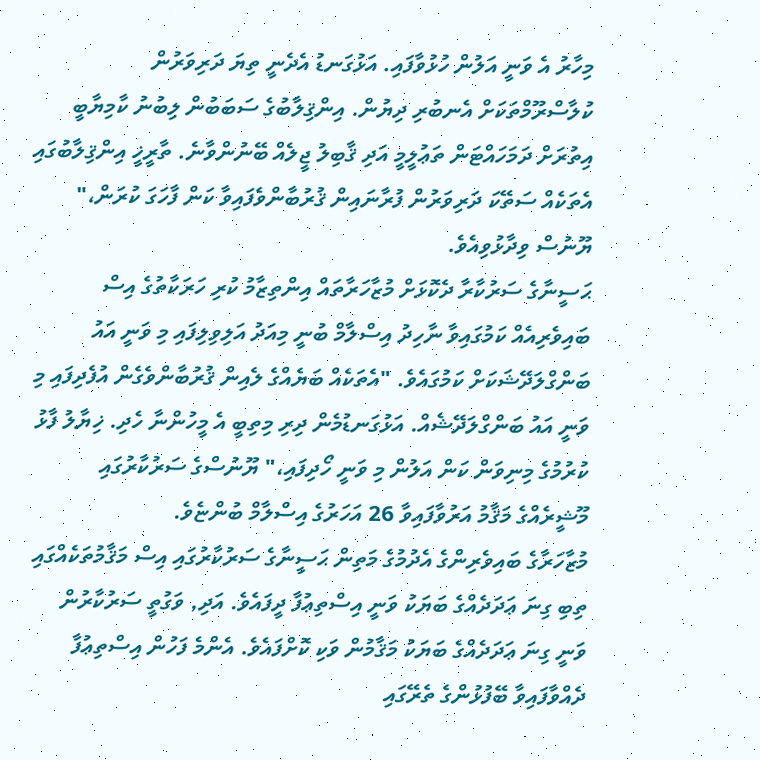މިހާރު އެ ވަނީ އަލުން ހުޅުވާފައި. އަޅުގަނޑު އެދެނީ ތިޔަ ދަރިވަރުން ކުލާސްރޫމްތަކަށް އެނބުރި ދިޔުން. އިންޤިލާބުގެ ސަބަބުން ލިބުނު ކާމިޔާބީ އިތުރަށް ދަމަހައްޓަން ތަޢުލީމީ އަދި ޤާބިލު ޖީލެއް ބޭނުންވާނެ. ތާރީޚީ އިންޤިލާބުގައި އެތަކެއް ސަތޭކަ ދަރިވަރުން ފުރާނައިން ޤުރުބާންވެފައިވާ ކަން ފާހަގަ ކުރަން،" ޔޫނުސް ވިދާޅުވިއެވެ.
ޙަސީނާގެ ސަރުކާރާ ދެކޮޅަށް މުޒާހަރާތައް އިންތިޒާމު ކުރި ހަރަކާތުގެ އިސް ބައިވެރިއެއް ކަމުގައިވާ ނާހިދު އިސްލާމް ބުނީ މިއަދު އަލިވިލިފައި މި ވަނީ އައު ބަންގްލަދޭޝަކަށް ކަމުގައެވެ. "އެތަކެއް ބަޔެއްގެ ލެއިން ޤުރުބާންވެގެން އުފެދިފައި މި ވަނީ އައު ބަންގްލަދޭޝެއް. އަޅުގަނޑުމެން ދިރި މިތިބީ އެ މީހުންނާ ހެދި. ޚިޔާލު ފާޅު ކުރުމުގެ މިނިވަން ކަން އަލުން މި ވަނީ ހޯދިފައި،" ޔޫނުސްގެ ސަރުކާރުގައި މޫޝީރެއްގެ މަޤާމު އަރުވާފައިވާ 26 އަހަރުގެ އިސްލާމް ބުންޏެވެ.
މުޒާހަރާގެ ބައިވެރިންގެ އެދުމުގެ މަތިން ޙަސީނާގެ ސަރުކާރުގައި އިސް މަޤާމުތަކެއްގައި ތިބި ގިނަ ޢަދަދެއްގެ ބަޔަކު ވަނީ އިސްތިޢުފާ ދީފައެވެ. އަދި, ވަގުތީ ސަރުކާރުން ވަނީ ގިނަ ޢަދަދެއްގެ ބަޔަކު މަޤާމުން ވަކި ކޮށްފައެވެ. އެންމެ ފަހުން އިސްތިޢުފާ ދެއްވާފައިވާ ބޭފުޅުންގެ ތެރޭގައި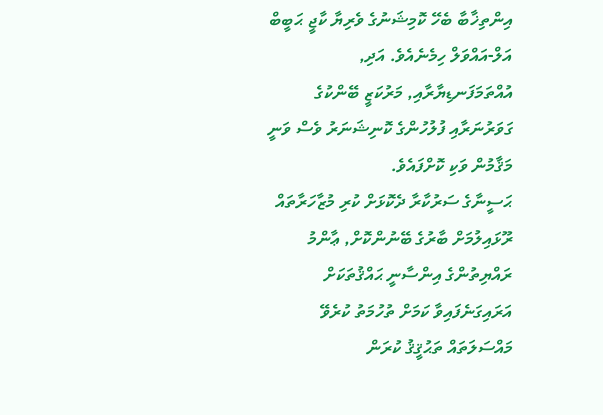އިންތިޚާބާ ބެހޭ ކޮމިޝަނުގެ ވެރިޔާ ކާޖީ ޙަބީބް އަލް-އައްވަލް ހިމެނެއެވެ. އަދި, އުއްތަމަފަނޑިޔާރާއި, މަރުކަޒީ ބޭންކުގެ ގަވަރުނަރާއި ފުލުހުންގެ ކޮނިޝަނަރު ވެސް ވަނީ މަޤާމުން ވަކި ކޮށްފައެވެ.
ޙަސީނާގެ ސަރުކާރާ ދެކޮޅަށް ކުރި މުޒާހަރާތައް ރޫޅައިލުމަށް ބާރުގެ ބޭނުންކޮށް, ޢާންމު ރައްޔިތުންގެ އިންސާނީ ޙައްޤުތަކަށް އަރައިގަނެފައިވާ ކަމަށް ތުހުމަތު ކުރެވޭ މައްސަލަތައް ތަޙުޤީޤު ކުރަން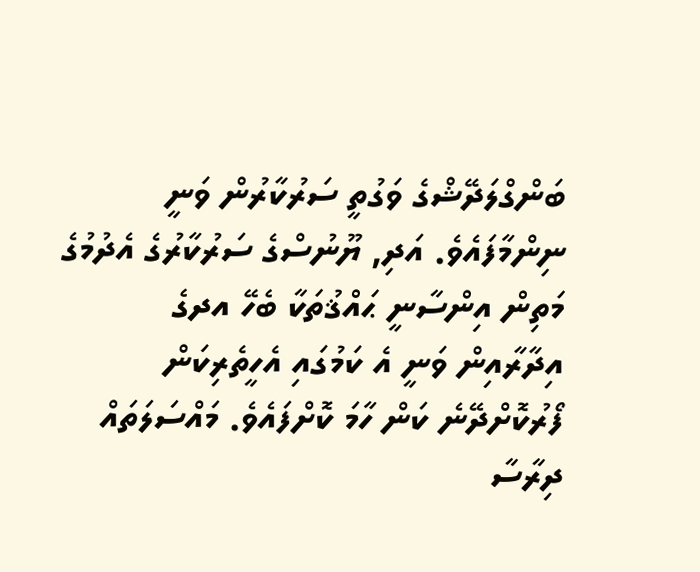ބަންގްލަދޭޝްގެ ވަގުތީ ސަރުކާރުން ވަނީ ނިންމާފައެވެ. އަދި, ޔޫނުސްގެ ސަރުކާރުގެ އެދުމުގެ މަތިން އިންސާނީ ޙައްޤުތަކާ ބެހޭ އދގެ އިދާރާއިން ވަނީ އެ ކަމުގައި އެހީތެރިކަން ފޯރުކޮށްދޭނެ ކަން ހާމަ ކޮށްފައެވެ. މައްސަލަތައް ދިރާސާ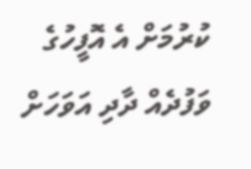ކުރުމަށް އެ އޮފީހުގެ ވަފުދެއް ދާދި އަވަހަށް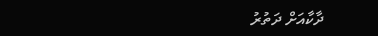ދާކާއަށް ދަތުރު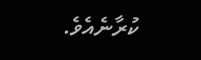ކުރާނެއެވެ.